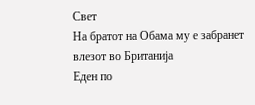Свет
На братот на Обама му е забранет влезот во Британија
Еден по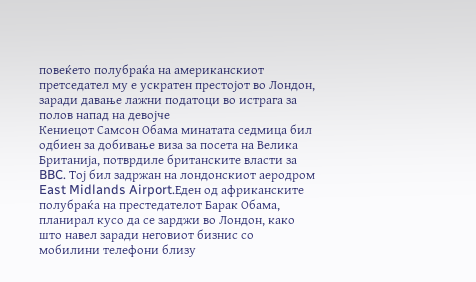повеќето полубраќа на американскиот претседател му е ускратен престојот во Лондон, заради давање лажни податоци во истрага за полов напад на девојче
Кениецот Самсон Обама минатата седмица бил одбиен за добивање виза за посета на Велика Британија, потврдиле британските власти за BBC. Тој бил задржан на лондонскиот аеродром East Midlands Airport.Еден од африканските полубраќа на престедателот Барак Обама, планирал кусо да се зарджи во Лондон, како што навел заради неговиот бизнис со мобилини телефони близу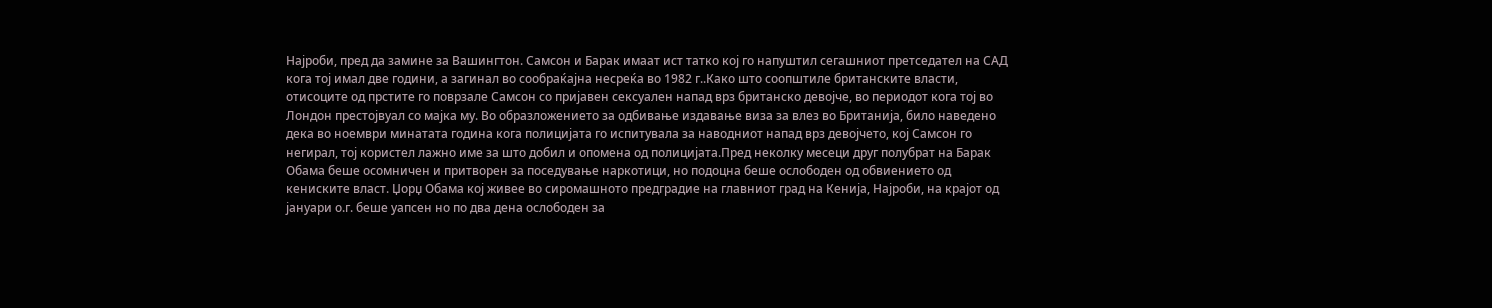Најроби, пред да замине за Вашингтон. Самсон и Барак имаат ист татко кој го напуштил сегашниот претседател на САД кога тој имал две години, а загинал во сообраќајна несреќа во 1982 г..Како што соопштиле британските власти, отисоците од прстите го поврзале Самсон со пријавен сексуален напад врз британско девојче, во периодот кога тој во Лондон престојвуал со мајка му. Во образложението за одбивање издавање виза за влез во Британија, било наведено дека во ноември минатата година кога полицијата го испитувала за наводниот напад врз девојчето, кој Самсон го негирал, тој користел лажно име за што добил и опомена од полицијата.Пред неколку месеци друг полубрат на Барак Обама беше осомничен и притворен за поседување наркотици, но подоцна беше ослободен од обвиението од кениските власт. Џорџ Обама кој живее во сиромашното предградие на главниот град на Кенија, Најроби, на крајот од јануари о.г. беше уапсен но по два дена ослободен за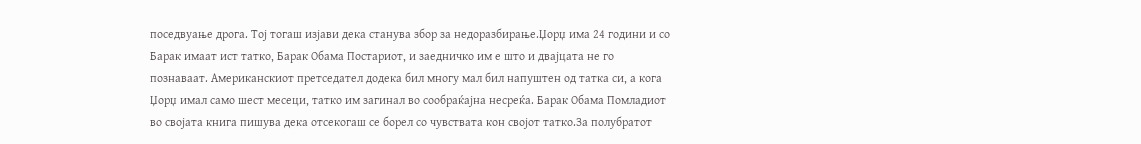поседвуање дрога. Тој тогаш изјави дека станува збор за недоразбирање.Џорџ има 24 години и со Барак имаат ист татко, Барак Обама Постариот, и заедничко им е што и двајцата не го познаваат. Американскиот претседател додека бил многу мал бил напуштен од татка си, а кога Џорџ имал само шест месеци, татко им загинал во сообраќајна несреќа. Барак Обама Помладиот во својата книга пишува дека отсекогаш се борел со чувствата кон својот татко.За полубратот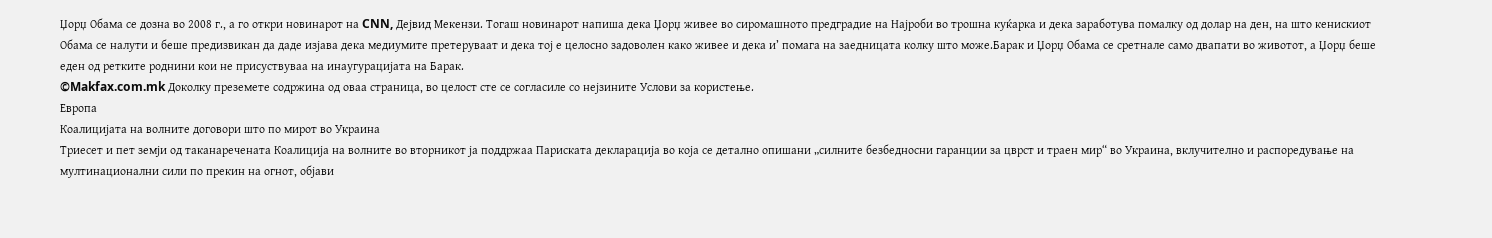Џорџ Обама се дозна во 2008 г., а го откри новинарот на CNN, Дејвид Мекензи. Тогаш новинарот напиша дека Џорџ живее во сиромашното предградие на Најроби во трошна куќарка и дека заработува помалку од долар на ден, на што кенискиот Обама се налути и беше предизвикан да даде изјава дека медиумите претеруваат и дека тој е целосно задоволен како живее и дека и’ помага на заедницата колку што може.Барак и Џорџ Обама се сретнале само двапати во животот, а Џорџ беше еден од ретките роднини кои не присуствуваа на инаугурацијата на Барак.
©Makfax.com.mk Доколку преземете содржина од оваа страница, во целост сте се согласиле со нејзините Услови за користење.
Европа
Коалицијата на волните договори што по мирот во Украина
Триесет и пет земји од таканаречената Коалиција на волните во вторникот ја поддржаа Париската декларација во која се детално опишани „силните безбедносни гаранции за цврст и траен мир“ во Украина, вклучително и распоредување на мултинационални сили по прекин на огнот, објави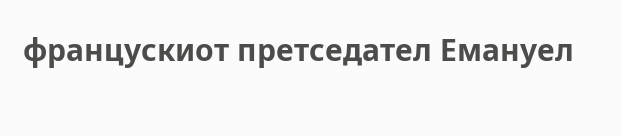францускиот претседател Емануел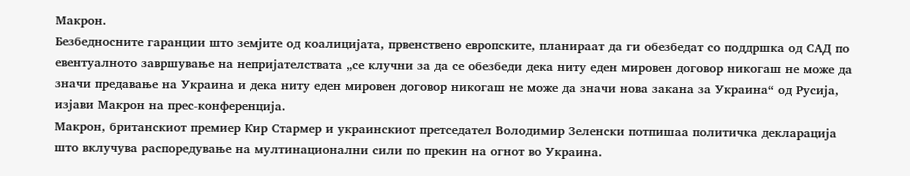Макрон.
Безбедносните гаранции што земјите од коалицијата, првенствено европските, планираат да ги обезбедат со поддршка од САД по евентуалното завршување на непријателствата „се клучни за да се обезбеди дека ниту еден мировен договор никогаш не може да значи предавање на Украина и дека ниту еден мировен договор никогаш не може да значи нова закана за Украина“ од Русија, изјави Макрон на прес-конференција.
Макрон, британскиот премиер Кир Стармер и украинскиот претседател Володимир Зеленски потпишаа политичка декларација што вклучува распоредување на мултинационални сили по прекин на огнот во Украина.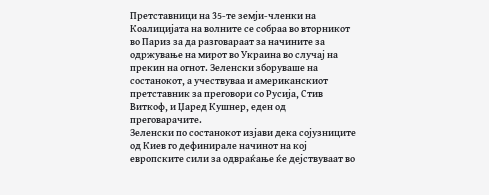Претставници на 35-те земји-членки на Коалицијата на волните се собраа во вторникот во Париз за да разговараат за начините за одржување на мирот во Украина во случај на прекин на огнот. Зеленски зборуваше на состанокот, а учествуваа и американскиот претставник за преговори со Русија, Стив Виткоф, и Џаред Кушнер, еден од преговарачите.
Зеленски по состанокот изјави дека сојузниците од Киев го дефинирале начинот на кој европските сили за одвраќање ќе дејствуваат во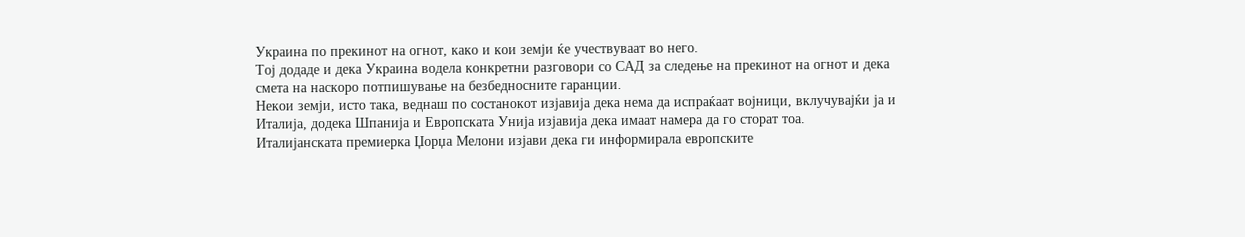Украина по прекинот на огнот, како и кои земји ќе учествуваат во него.
Тој додаде и дека Украина водела конкретни разговори со САД за следење на прекинот на огнот и дека смета на наскоро потпишување на безбедносните гаранции.
Некои земји, исто така, веднаш по состанокот изјавија дека нема да испраќаат војници, вклучувајќи ја и Италија, додека Шпанија и Европската Унија изјавија дека имаат намера да го сторат тоа.
Италијанската премиерка Џорџа Мелони изјави дека ги информирала европските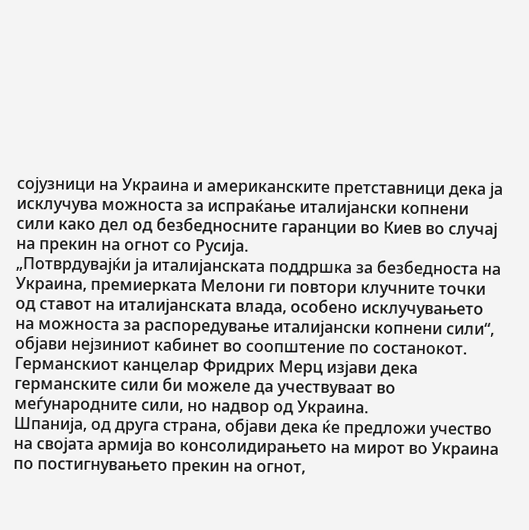сојузници на Украина и американските претставници дека ја исклучува можноста за испраќање италијански копнени сили како дел од безбедносните гаранции во Киев во случај на прекин на огнот со Русија.
„Потврдувајќи ја италијанската поддршка за безбедноста на Украина, премиерката Мелони ги повтори клучните точки од ставот на италијанската влада, особено исклучувањето на можноста за распоредување италијански копнени сили“, објави нејзиниот кабинет во соопштение по состанокот.
Германскиот канцелар Фридрих Мерц изјави дека германските сили би можеле да учествуваат во меѓународните сили, но надвор од Украина.
Шпанија, од друга страна, објави дека ќе предложи учество на својата армија во консолидирањето на мирот во Украина по постигнувањето прекин на огнот,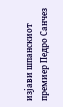изјави шпанскиот премиер Педро Санчез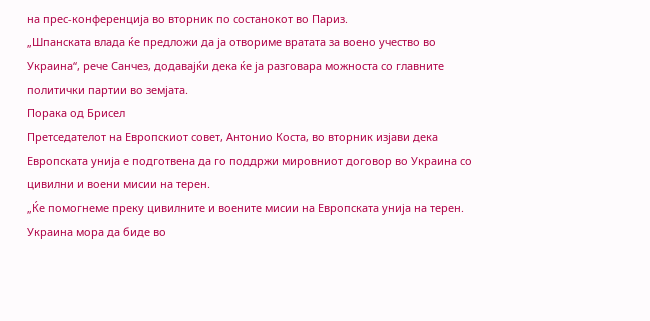на прес-конференција во вторник по состанокот во Париз.
„Шпанската влада ќе предложи да ја отвориме вратата за воено учество во Украина“, рече Санчез, додавајќи дека ќе ја разговара можноста со главните политички партии во земјата.
Порака од Брисел
Претседателот на Европскиот совет, Антонио Коста, во вторник изјави дека Европската унија е подготвена да го поддржи мировниот договор во Украина со цивилни и воени мисии на терен.
„Ќе помогнеме преку цивилните и воените мисии на Европската унија на терен. Украина мора да биде во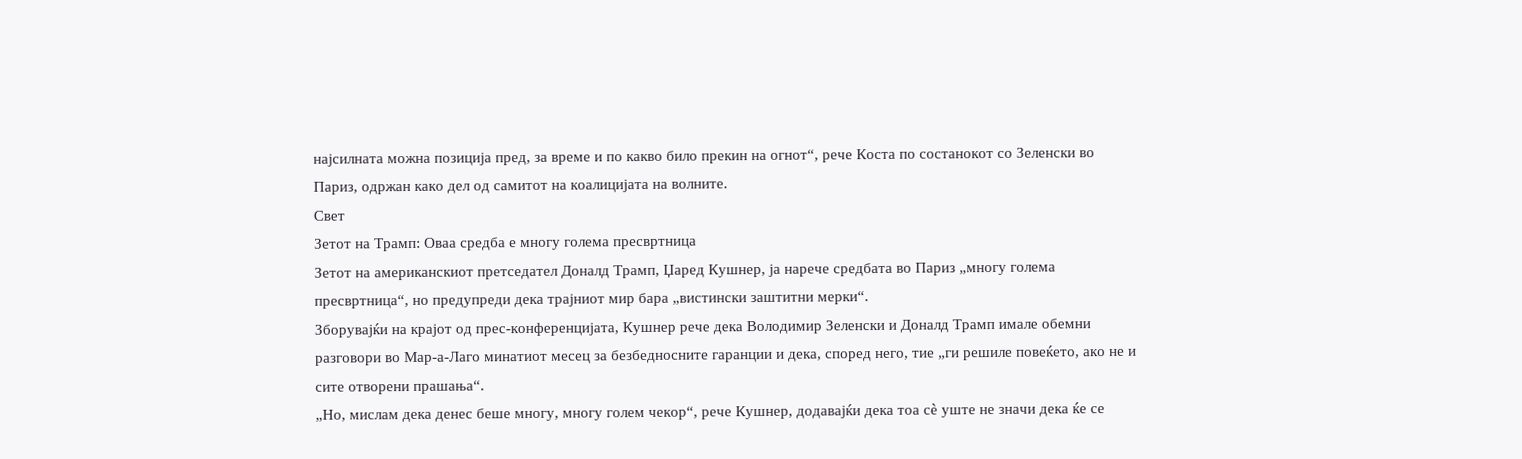најсилната можна позиција пред, за време и по какво било прекин на огнот“, рече Коста по состанокот со Зеленски во Париз, одржан како дел од самитот на коалицијата на волните.
Свет
Зетот на Трамп: Оваа средба е многу голема пресвртница
Зетот на американскиот претседател Доналд Трамп, Џаред Кушнер, ја нарече средбата во Париз „многу голема пресвртница“, но предупреди дека трајниот мир бара „вистински заштитни мерки“.
Зборувајќи на крајот од прес-конференцијата, Кушнер рече дека Володимир Зеленски и Доналд Трамп имале обемни разговори во Мар-а-Лаго минатиот месец за безбедносните гаранции и дека, според него, тие „ги решиле повеќето, ако не и сите отворени прашања“.
„Но, мислам дека денес беше многу, многу голем чекор“, рече Кушнер, додавајќи дека тоа сè уште не значи дека ќе се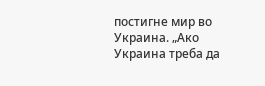постигне мир во Украина. „Ако Украина треба да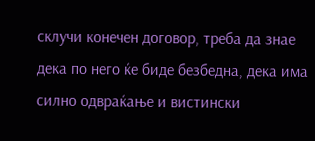склучи конечен договор, треба да знае дека по него ќе биде безбедна, дека има силно одвраќање и вистински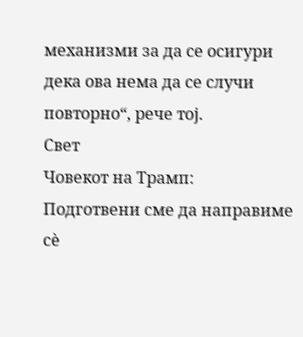механизми за да се осигури дека ова нема да се случи повторно“, рече тој.
Свет
Човекот на Трамп: Подготвени сме да направиме сè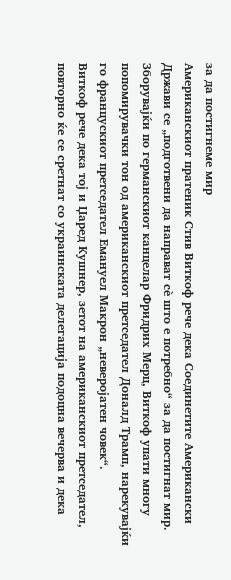за да постигнеме мир
Американскиот пратеник Стив Виткоф рече дека Соединетите Американски Држави се „подготвени да направат сè што е потребно“ за да постигнат мир.
Зборувајќи по германскиот канцелар Фридрих Мерц, Виткоф упати многу попомирувачки тон од американскиот претседател Доналд Трамп, нарекувајќи го францускиот претседател Емануел Макрон „неверојатен човек“.
Виткоф рече дека тој и Џаред Кушнер, зетот на американскиот претседател, повторно ќе се сретнат со украинската делегација подоцна вечерва и дека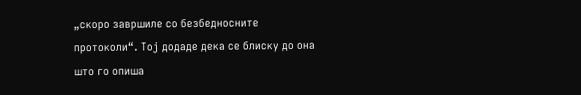„скоро завршиле со безбедносните протоколи“. Тој додаде дека се блиску до она што го опиша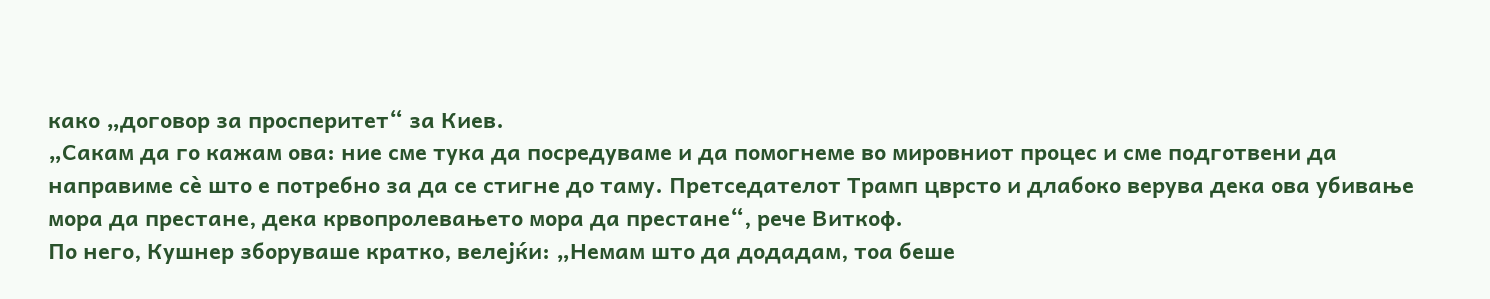како „договор за просперитет“ за Киев.
„Сакам да го кажам ова: ние сме тука да посредуваме и да помогнеме во мировниот процес и сме подготвени да направиме сè што е потребно за да се стигне до таму. Претседателот Трамп цврсто и длабоко верува дека ова убивање мора да престане, дека крвопролевањето мора да престане“, рече Виткоф.
По него, Кушнер зборуваше кратко, велејќи: „Немам што да додадам, тоа беше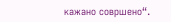кажано совршено“.